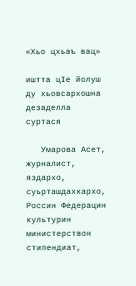«Хьо цхьаъ вац»

иштта цIе йолуш ду хьовсархошна дезаделла суртася

   Умарова Асет, журналист, яздархо, суьрташдахкархо, Россин Федерацин культурин министерствон стипендиат,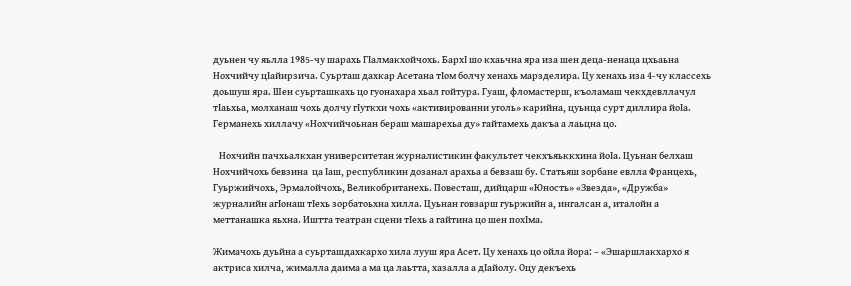дуьнен чу яьлла 1985-чу шарахь ГIалмакхойчохь. БархI шо кхаьчна яра иза шен деца-ненаца цхьаьна Нохчийчу цIайирзича. Суьрташ дахкар Асетана тIом болчу хенахь марзделира. Цу хенахь иза 4-чу классехь доьшуш яра. Шен суьрташкахь цо гуонахара хьал гойтура. Гуаш, фломастерш, къоламаш чекхдевллачул тIаьхьа, молханаш чохь долчу гIуткхи чохь «активированни уголь» карийна, цуьнца сурт диллира йоIа. Германехь хиллачу «Нохчийчоьнан бераш машарехьа ду» гайтамехь дакъа а лаьцна цо.

   Нохчийн пачхьалкхан университетан журналистикин факультет чекхъяьккхина йоIа. Цуьнан белхаш Нохчийчохь бевзина  ца Iаш, республикин дозанал арахьа а бевзаш бу. Статьяш зорбане евлла Францехь, Гуьржийчохь, Эрмалойчохь, Великобританехь. Повесташ, дийцарш «Юность» «Звезда», «Дружба» журналийн агIонаш тIехь зорбатоьхна хилла. Цуьнан говзарш гуьржийн а, ингалсан а, италойн а меттанашка яьхна. Иштта театран сцени тIехь а гайтина цо шен похIма.

Жимачохь дуьйна а суьрташдахкархо хила лууш яра Асет. Цу хенахь цо ойла йора: – «Эшаршлакхархо я актриса хилча, жималла даима а ма ца лаьтта, хазалла а дIайолу. Оцу декъехь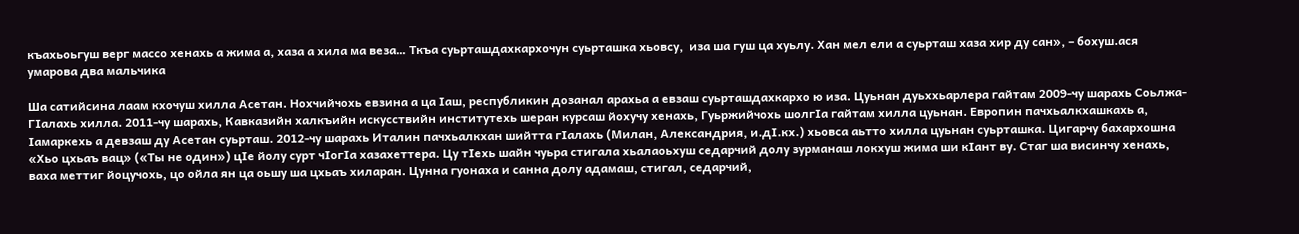къахьоьгуш верг массо хенахь а жима а, хаза а хила ма веза… Ткъа суьрташдахкархочун суьрташка хьовсу,  иза ша гуш ца хуьлу. Хан мел ели а суьрташ хаза хир ду сан», – бохуш.ася умарова два мальчика

Ша сатийсина лаам кхочуш хилла Асетан. Нохчийчохь евзина а ца Iаш, республикин дозанал арахьа а евзаш суьрташдахкархо ю иза. Цуьнан дуьххьарлера гайтам 2009-чу шарахь Соьлжа-ГIалахь хилла. 2011-чу шарахь, Кавказийн халкъийн искусствийн институтехь шеран курсаш йохучу хенахь, Гуьржийчохь шолгIа гайтам хилла цуьнан. Европин пачхьалкхашкахь а, Iамаркехь а девзаш ду Асетан суьрташ. 2012-чу шарахь Италин пачхьалкхан шийтта гIалахь (Милан, Александрия, и.дI.кх.) хьовса аьтто хилла цуьнан суьрташка. Цигарчу бахархошна «Хьо цхьаъ вац» («Ты не один») цIе йолу сурт чIогIа хазахеттера. Цу тIехь шайн чуьра стигала хьалаоьхуш седарчий долу зурманаш локхуш жима ши кIант ву. Стаг ша висинчу хенахь, ваха меттиг йоцучохь, цо ойла ян ца оьшу ша цхьаъ хиларан. Цунна гуонаха и санна долу адамаш, стигал, седарчий,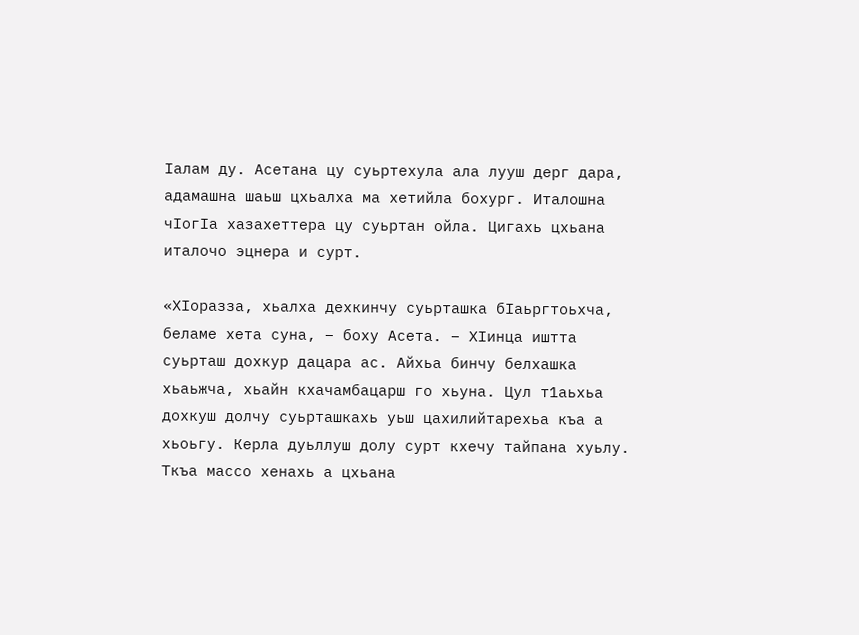Iалам ду. Асетана цу суьртехула ала лууш дерг дара, адамашна шаьш цхьалха ма хетийла бохург. Италошна чIогIа хазахеттера цу суьртан ойла. Цигахь цхьана италочо эцнера и сурт.

«ХIоразза, хьалха дехкинчу суьрташка бIаьргтоьхча, беламе хета суна, – боху Асета. – ХIинца иштта суьрташ дохкур дацара ас. Айхьа бинчу белхашка хьаьжча, хьайн кхачамбацарш го хьуна. Цул т1аьхьа дохкуш долчу суьрташкахь уьш цахилийтарехьа къа а хьоьгу. Керла дуьллуш долу сурт кхечу тайпана хуьлу. Ткъа массо хенахь а цхьана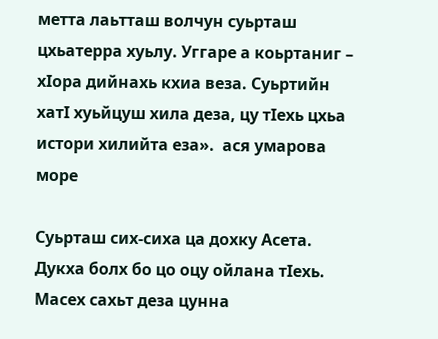метта лаьтташ волчун суьрташ цхьатерра хуьлу. Уггаре а коьртаниг – хIора дийнахь кхиа веза. Суьртийн хатI хуьйцуш хила деза, цу тIехь цхьа истори хилийта еза».  ася умарова море

Суьрташ сих-сиха ца дохку Асета. Дукха болх бо цо оцу ойлана тIехь. Масех сахьт деза цунна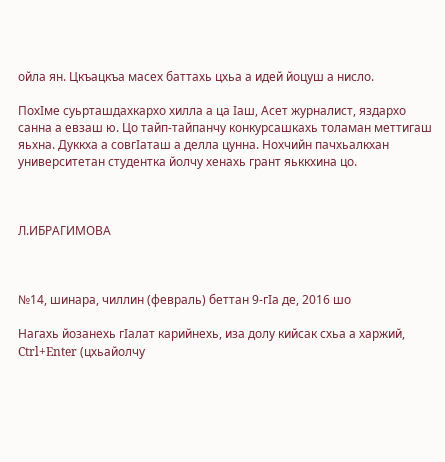ойла ян. Цкъацкъа масех баттахь цхьа а идей йоцуш а нисло.

ПохIме суьрташдахкархо хилла а ца Iаш, Асет журналист, яздархо санна а евзаш ю. Цо тайп-тайпанчу конкурсашкахь толаман меттигаш яьхна. Дуккха а совгIаташ а делла цунна. Нохчийн пачхьалкхан университетан студентка йолчу хенахь грант яьккхина цо.



Л.ИБРАГИМОВА



№14, шинара, чиллин (февраль) беттан 9-гIа де, 2016 шо

Нагахь йозанехь гIалат карийнехь, иза долу кийсак схьа а харжий, Ctrl+Enter (цхьайолчу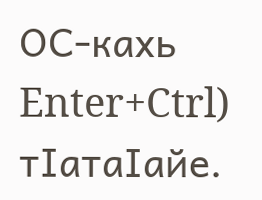ОС-кахь Enter+Ctrl) тIатаIайе.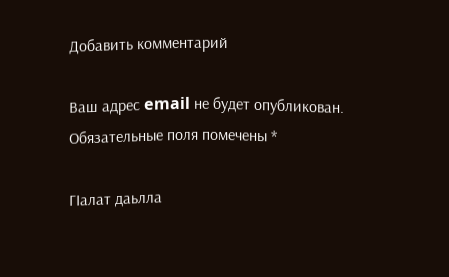Добавить комментарий

Ваш адрес email не будет опубликован. Обязательные поля помечены *

ГIалат даьлла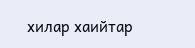хилар хаийтар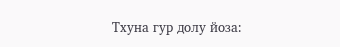Тхуна гур долу йоза: